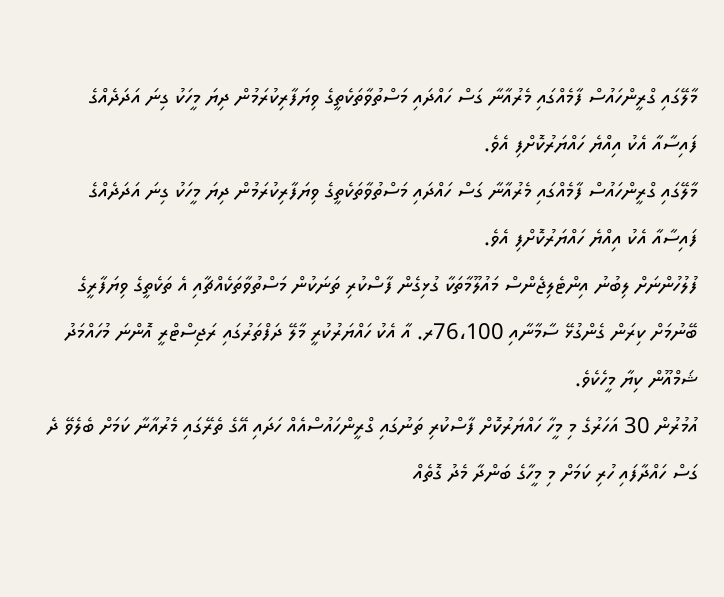މާލޭގައި ގްރީންހައުސް ފާމެއްގައި މެރުއާނާ ގަސް ހައްދައި މަސްތުވާތަކެތީގެ ވިޔަފާރިކުރަމުން ދިޔަ މީހަކު ގިނަ އަދަދެއްގެ ފައިސާއާ އެކު އިއްޔެ ހައްޔަރުކޮށްފި އެވެ.
މާލޭގައި ގްރީންހައުސް ފާމެއްގައި މެރުއާނާ ގަސް ހައްދައި މަސްތުވާތަކެތީގެ ވިޔަފާރިކުރަމުން ދިޔަ މީހަކު ގިނަ އަދަދެއްގެ ފައިސާއާ އެކު އިއްޔެ ހައްޔަރުކޮށްފި އެވެ.
ފުލުހުންނަށް ލިބުނު އިންޓެލިޖެންސް މައުލޫމާތަކާ ގުޅިގެން ފާސްކުރި ތަނަކުން މަސްތުވާތަކެއްޗާއި އެ ތަކެތީގެ ވިޔަފާރީގެ ބޭނުމަށް ކިރަން ގެންގުޅޭ ސާމާނާއި 76،100ރ. އާ އެކު ހައްޔަރުކުރީ މާލޭ ދަފްތަރުގައި ރަޖިސްޓްރީ އޮންނަ މުހައްމަދު ޝަމްއޫން ކިޔާ މީހެކެވެ.
އުމުރުން 30 އަހަރުގެ މި މީހާ ހައްޔަރުކޮށް ފާސްކުރި ތަނުގައި ގްރީންހައުސްއެއް ހަދައި އޭގެ ތެރޭގައި މެރުއާނާ ކަމަށް ބެލެވޭ ދެ ގަސް ހައްދާފައި ހުރި ކަމަށް މި މީހާގެ ބަންދާ މެދު ގޮތެއް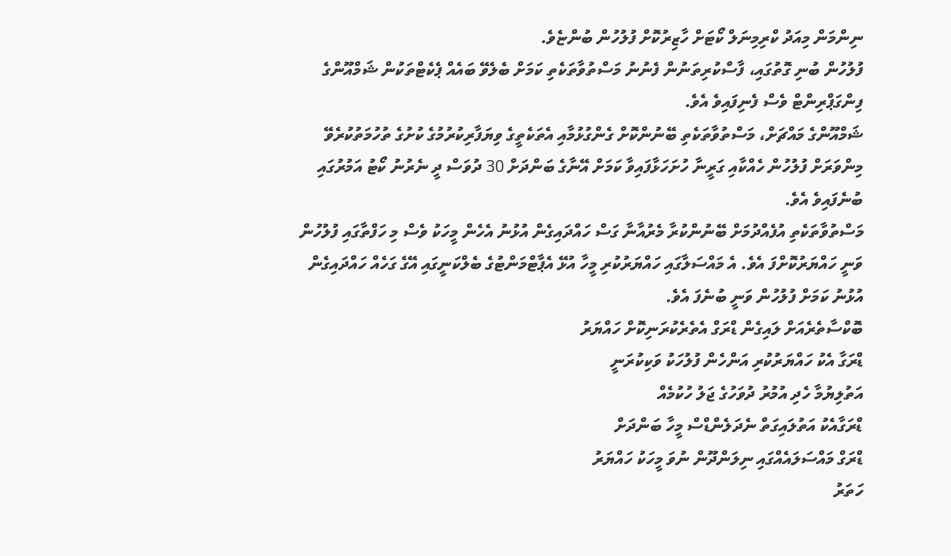ނިންމަން މިއަދު ކްރިމިނަލް ކޯޓަށް ހާޒިރުކޮށް ފުލުހުން ބުންޏެވެ.
ފުލުހުން ބުނި ގޮތުގައި، ފާސްކުރިތަނުން ފެނުނު މަސްތުވާތަކެތި ކަމަށް ބެލެވޭ ބައެއް ޕެކެޓްތަކުން ޝަމްއޫންގެ ފިންގަޕްރިންޓް ވެސް ފެނިފައިވެ އެވެ.
ޝަމްއޫންގެ މައްޗަށް، މަސްތުވާތަކެތި ބޭނުންކޮށް ގެންގުޅުމާއި އެތަކެތީގެ ވިޔަފާރިކުރުމުގެ ކުށުގެ ތުހުމަތުކުރެވޭ މިންވަރަށް ފުލުހުން ހެއްކާއި ގަރީނާ ހުށަހަޅާފައިވާ ކަމަށް އޭނާގެ ބަންދަށް 30 ދުވަސް ދީ ނެރުނު ކޯޓު އަމުރުގައި ބުނެފައިވެ އެވެ.
މަސްތުވާތަކެތި އުފެއްދުމަށް ބޭނުންކުރާ މެރުއާނާ ގަސް ހައްދައިގެން އުޅުނު އެހެން މީހަކު ވެސް މި ހަފްތާގައި ފުލުހުން ވަނީ ހައްޔަރުކޮށްފަ އެވެ. އެ މައްސަލާގައި ހައްޔަރުކުރި މީހާ އުޅޭ އެޕާޓްމަންޓުގެ ބެލްކަނީގައި އޭގެ ގަހެއް ހައްދައިގެން އުޅުނު ކަމަށް ފުލުހުން ވަނީ ބުނެފަ އެވެ.
ބޮކްސާތެރެއަށް ލައިގެން ޑްރަގް އެތެރެކުރަނިކޮށް ހައްޔަރު
ޑްރަގާ އެކު ހައްޔަރުކުރި އަންހެން ފުލުހަކު ވަކިކުރަނީ
އަތުލިޔުމާ ހެދި އުމުރު ދުވަހުގެ ޖަލު ހުކުމެއް
ޑްރަގާއެކު އަތުލައިގަތް ނެދަލެންޑްސް މީހާ ބަންދަށް
ޑްރަގް މައްސަލައެއްގައި ނިލަންދޫން ނުވަ މީހަކު ހައްޔަރު
ހަތަރު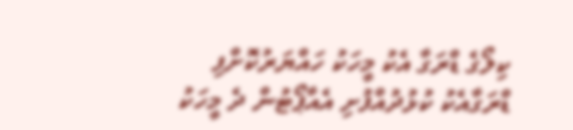ކިލޯގެ ޑްރަގާ އެކު މީހަކު ހައްޔަރުކޮށްފި
ޑްރަގާއެކު ކުޅުދުއްފުށި އެއާޕޯޓުން ދެ މީހަކު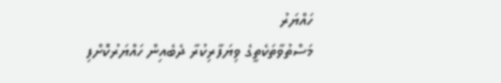ހައްޔަރު
މަސްތުވާތަކެތީގެ ވިޔަފާރިކުރާ ދެބެއިން ހައްޔަރުކޮށްފި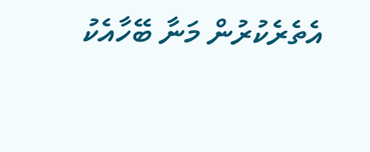އެތެރެކުރުން މަނާ ބޭހާއެކު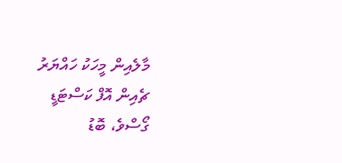މާލެއިން މީހަކު ހައްޔަރު
ޗެއިން އޮފް ކަސްޓަޑީ ގޯސްވެ، ބޮޑު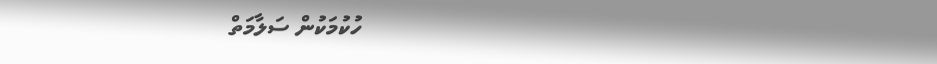ހުކުމަކުން ސަލާމަތް